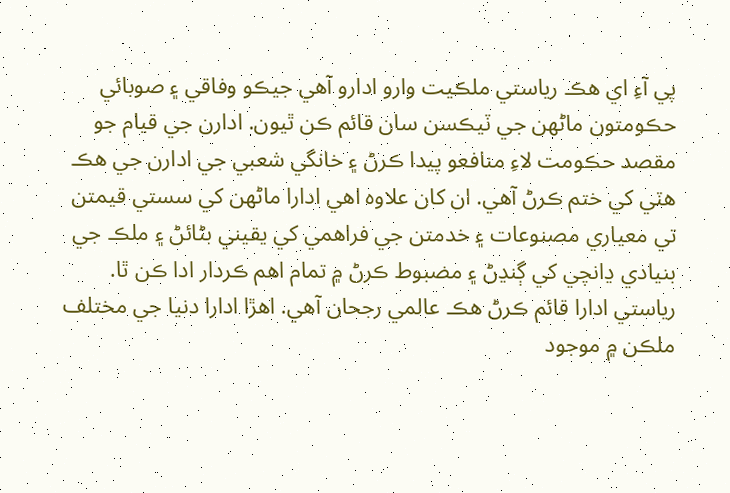پي آءِ اي هڪ رياستي ملڪيت وارو ادارو آهي جيڪو وفاقي ۽ صوبائي حڪومتون ماڻهن جي ٽيڪسن سان قائم ڪن ٿيون. ادارن جي قيام جو مقصد حڪومت لاءِ منافعو پيدا ڪرڻ ۽ خانگي شعبي جي ادارن جي ھڪ ھٽي کي ختم ڪرڻ آهي. ان کان علاوه اهي ادارا ماڻهن کي سستي قيمتن تي معياري مصنوعات ۽ خدمتن جي فراهمي کي يقيني بڻائڻ ۽ ملڪ جي بنيادي ڍانچي کي ڳنڍڻ ۽ مضبوط ڪرڻ ۾ تمام اهم ڪردار ادا ڪن ٿا. رياستي ادارا قائم ڪرڻ هڪ عالمي رجحان آهي. اهڙا ادارا دنيا جي مختلف ملڪن ۾ موجود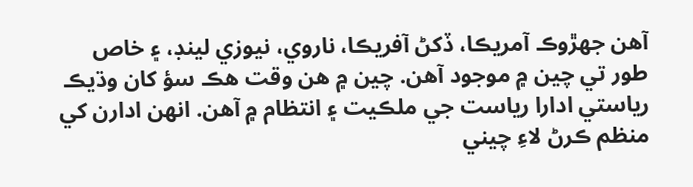آهن جهڙوڪ آمريڪا، ڏکڻ آفريڪا، ناروي، نيوزي لينڊ، ۽ خاص طور تي چين ۾ موجود آھن. چين ۾ هن وقت هڪ سؤ کان وڌيڪ رياستي ادارا رياست جي ملڪيت ۽ انتظام ۾ آهن. انهن ادارن کي منظم ڪرڻ لاءِ چيني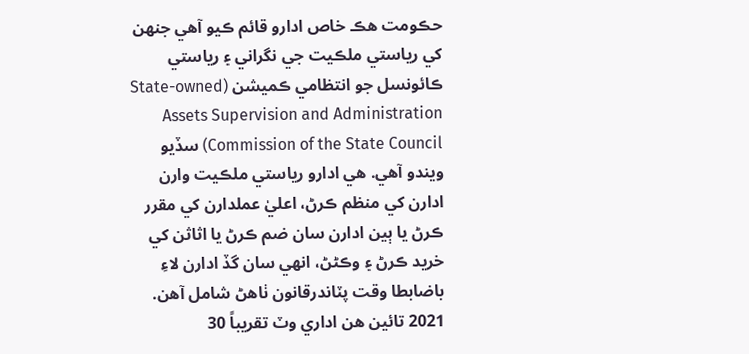حڪومت هڪ خاص ادارو قائم ڪيو آهي جنهن کي رياستي ملڪيت جي نگراني ۽ رياستي ڪائونسل جو انتظامي ڪميشن (State-owned Assets Supervision and Administration Commission of the State Council) سڏيو ويندو آهي. ھي ادارو رياستي ملڪيت وارن ادارن کي منظم ڪرڻ، اعليٰ عملدارن کي مقرر ڪرڻ يا ٻين ادارن سان ضم ڪرڻ يا اثاثن کي خريد ڪرڻ ۽ وڪڻڻ، انهي سان گڏ ادارن لاءِ باضابطا وقت پٽاندرقانون ٺاهڻ شامل آهن. 2021 تائين هن اداري وٽ تقريباً 30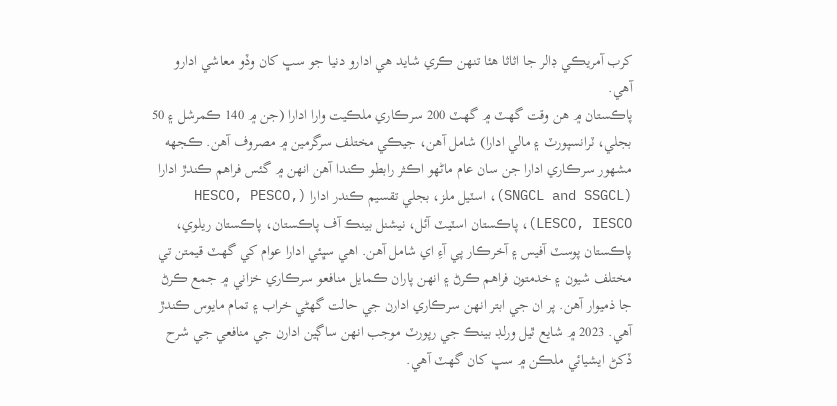کرب آمريڪي ڊالر جا اثاثا هئا تنھن ڪري شايد ھي ادارو دنيا جو سڀ کان وڏو معاشي ادارو آهي.
پاڪستان ۾ هن وقت گهٽ ۾ گهٽ 200 سرڪاري ملڪيت وارا ادارا (جن ۾ 140 ڪمرشل ۽ 50 بجلي، ٽرانسپورٽ ۽ مالي ادارا) شامل آهن، جيڪي مختلف سرگرمين ۾ مصروف آهن. ڪجهه مشهور سرڪاري ادارا جن سان عام ماڻهو اڪثر رابطو ڪندا آهن انهن ۾ گئس فراهم ڪندڙ ادارا (SNGCL and SSGCL)، اسٽيل ملز، بجلي تقسيم ڪندر ادارا (HESCO, PESCO, LESCO, IESCO)، پاڪستان اسٽيٽ آئل، نيشنل بينڪ آف پاڪستان، پاڪستان ريلوي، پاڪستان پوسٽ آفيس ۽ آخرڪار پي آءِ اي شامل آهن. اهي سڀئي ادارا عوام کي گهٽ قيمتن تي مختلف شيون ۽ خدمتون فراهم ڪرڻ ۽ انهن پاران ڪمايل منافعو سرڪاري خزاني ۾ جمع ڪرڻ جا ذميوار آهن. پر ان جي ابتر انهن سرڪاري ادارن جي حالت گھڻي خراب ۽ تمام مايوس ڪندڙ آهي. 2023 ۾ شايع ٿيل ورلڊ بينڪ جي رپورٽ موجب انهن ساڳين ادارن جي منافعي جي شرح ڏکڻ ايشيائي ملڪن ۾ سڀ کان گھٽ آھي.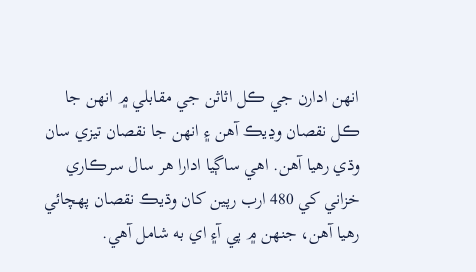انهن ادارن جي ڪل اثاثن جي مقابلي ۾ انھن جا ڪل نقصان وڍيڪ آهن ۽ انهن جا نقصان تيزي سان وڌي رهيا آهن. اهي ساڳيا ادارا هر سال سرڪاري خزاني کي 480 ارب رپين کان وڌيڪ نقصان پهچائي رهيا آهن، جنهن ۾ پي آ۽ اي به شامل آهي.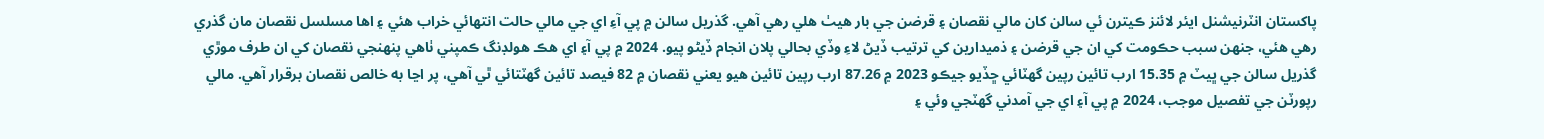پاکستان انٽرنيشنل ايئر لائنز ڪيترن ئي سالن کان مالي نقصان ۽ قرضن جي بار هيٺ هلي رهي آهي. گذريل سالن ۾ پي آءِ اي جي مالي حالت انتهائي خراب هئي ۽ اها مسلسل نقصان مان گذري رهي هئي، جنهن سبب حڪومت کي ان جي قرضن ۽ ذميدارين کي ترتيب ڏيڻ لاءِ وڏي بحالي پلان انجام ڏيڻو پيو. 2024 ۾ پي آ۽ اي ھڪ هولڊنگ ڪمپني ٺاھي پنهنجي نقصان کي ان طرف موڙي گذريل سالن جي ڀيٽ ۾ 15.35 ارب تائين رپين گھٽائي ڇڏيو جيڪو 2023 ۾ 87.26 ارب رپين تائين هيو يعني نقصان ۾ 82 فيصد تائين گهٽتائي ٿي آهي، پر اڃا به خالص نقصان برقرار آهي. مالي رپورٽن جي تفصيل موجب، 2024 ۾ پي آ۽ اي جي آمدني گهٽجي وئي ۽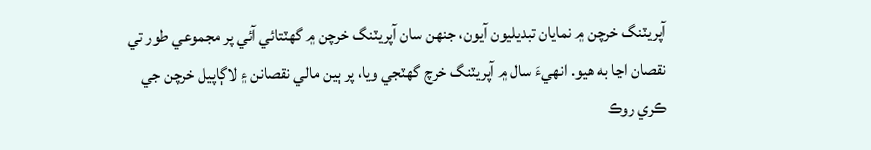آپريٽنگ خرچن ۾ نمايان تبديليون آيون، جنهن سان آپريٽنگ خرچن ۾ گهٽتائي آئي پر مجموعي طور تي نقصان اڃا به هيو. انهيءَ سال ۾ آپريٽنگ خرچ گهٽجي ويا، پر ٻين مالي نقصانن ۽ لاڳاپيل خرچن جي ڪري روڪ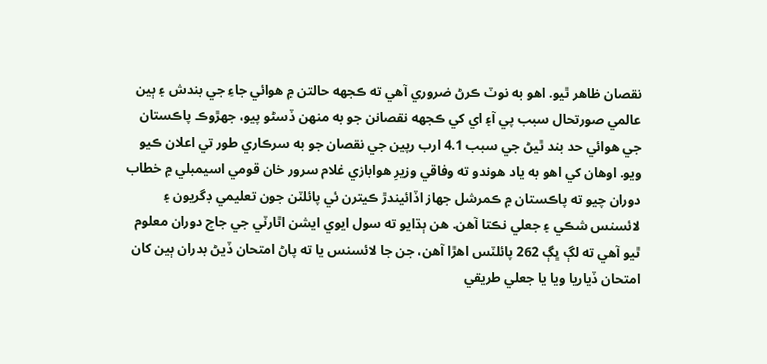نقصان ظاهر ٿيو. اهو به نوٽ ڪرڻ ضروري آهي ته ڪجهه حالتن ۾ ھوائي جاءِ جي بندش ۽ ٻين عالمي صورتحال سبب پي آ۽ اي کي ڪجهه نقصانن جو به منهن ڏسڻو پيو، جهڙوڪ پاڪستان جي هوائي حد بند ٿيڻ جي سبب 4.1 ارب رپين جي نقصان جو به سرڪاري طور تي اعلان ڪيو ويو. اوھان کي اھو به ياد ھوندو ته وفاقي وزيرِ هوابازي غلام سرور خان قومي اسيمبلي ۾ خطاب دوران چيو ته پاڪستان ۾ ڪمرشل جهاز اڏائيندڙ ڪيترن ئي پائلٽن جون تعليمي ڊگريون ۽ لائسنس شڪي ۽ جعلي نڪتا آهن. هن ٻڌايو ته سول ايوي ايشن اٿارٽي جي جاچ دوران معلوم ٿيو آهي ته لڳ ڀڳ 262 پائلٽس اهڙا آهن، جن جا لائسنس يا ته پاڻ امتحان ڏيڻ بدران ٻين کان امتحان ڏياريا ويا يا جعلي طريقي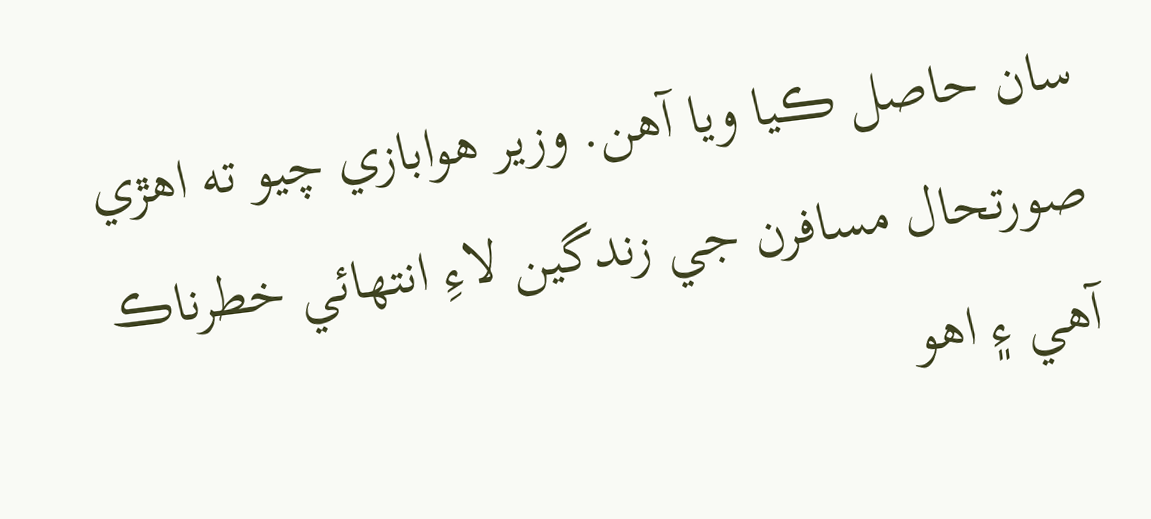سان حاصل ڪيا ويا آهن. وزير هوابازي چيو ته اهڙي صورتحال مسافرن جي زندگين لاءِ انتهائي خطرناڪ آهي ۽ اهو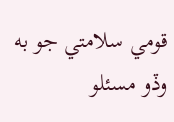قومي سلامتي جو به وڏو مسئلو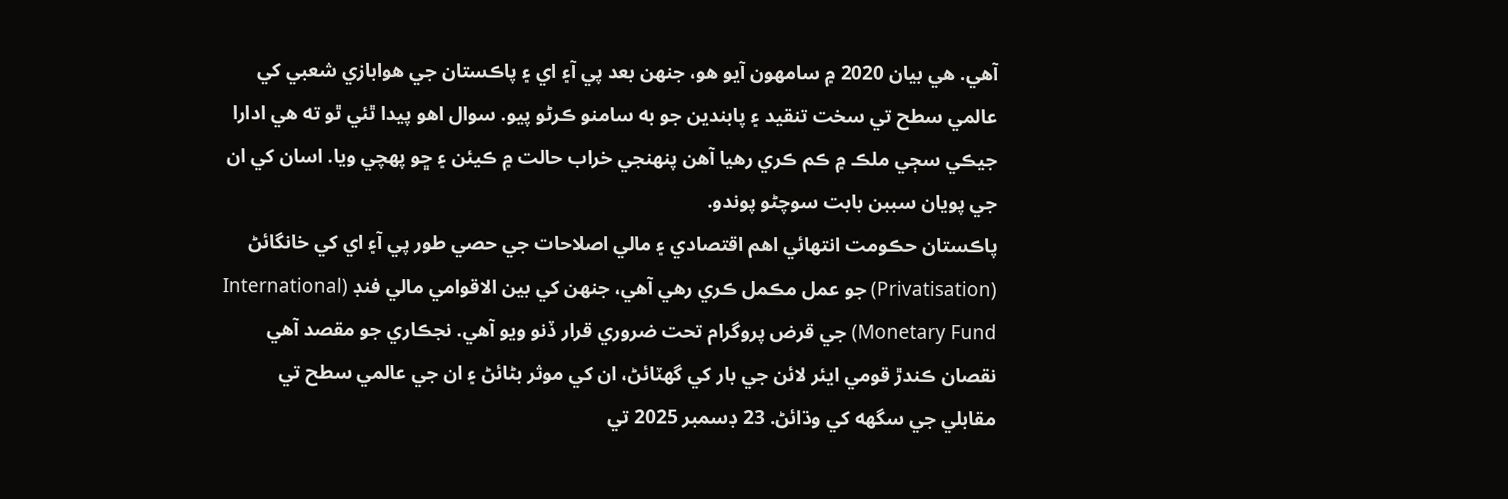آهي. هي بيان 2020 ۾ سامهون آيو هو، جنهن بعد پي آ۽ اي ۽ پاڪستان جي هوابازي شعبي کي عالمي سطح تي سخت تنقيد ۽ پابندين جو به سامنو ڪرڻو پيو. سوال اهو پيدا ٿئي ٿو ته هي ادارا جيڪي سڄي ملڪ ۾ ڪم ڪري رهيا آھن پنهنجي خراب حالت ۾ ڪيئن ۽ ڇو پهچي ويا. اسان کي ان جي پويان سببن بابت سوچڻو پوندو.
پاڪستان حڪومت انتهائي اهم اقتصادي ۽ مالي اصلاحات جي حصي طور پي آ۽ اي کي خانگائڻ (Privatisation) جو عمل مڪمل ڪري رهي آهي، جنهن کي بين الاقوامي مالي فنڊ (International Monetary Fund) جي قرض پروگرام تحت ضروري قرار ڏنو ويو آهي. نجڪاري جو مقصد آهي نقصان ڪندڙ قومي ايئر لائن جي بار کي گهٽائڻ، ان کي موثر بڻائڻ ۽ ان جي عالمي سطح تي مقابلي جي سگهه کي وڌائڻ. 23 ڊسمبر 2025 تي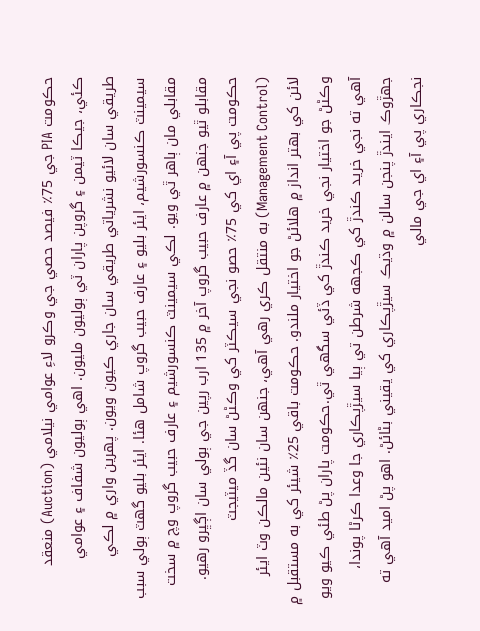حڪومت PIA جي 75٪ فيصد حصي جي وڪرو لاءِ عوامي نيلامي (Auction) منعقد ڪئي، جيڪا ٽيمن ۽ گروپن پاران ٽي ٻوليون مليون. اهي ٻوليون شفاف ۽ عوامي طريقي سان لائيو نشرياتي طريقي سان جاري ڪيون ويون. پهرين واري ۾ لڪي سيمينٽ ڪنسورشيم، ايئر بليو ۽ عارف حبيب گروپ شامل هئا. ايئر بليو گهٽ ٻولي سبب مقابلي مان ٻاهر ٿي ويو. لڪي سيمينٽ ڪنسورشيم ۽ عارف حبيب گروپ وچ ۾ سخت مقابلو ٿيو جنهن ۾ عارف حبيب گروپ آخر ۾ 135 ارب رپين جي ٻولي سان اڳڀرو رهيو. حڪومت پي آ۽ اي کي 75٪ حصو نجي سيڪٽر کي وڪڻڻ سان گڏ ميٽيجٽ (Management Control) به منتقل ڪري رهي آهي، جنهن سان نئين مالڪن وٽ ايئر لائن کي بهتر انداز ۾ هلائڻ جو اختيار ملندو. حڪومت باقي 25٪ شيئر کي به مستقبل ۾ وڪڻڻ جو اختيار نجي خريد ڪندڙ کي ڏئي سگهي ٿي.حڪومت پاران پڻ طئي ڪيو ويو آهي ته نجي خريد ڪندڙ کي ڪجهه شرطن تي ٻيا سيڙپڪاري جا وعدا ڪرڻا پوندا، جهڙوڪ ايندڙ پنجن سالن ۾ وڌيڪ سيڙپڪاري کي يقيني بڻائڻ. اهو پڻ اميد آهي ته نجڪاري پي آ۽ اي جي مالي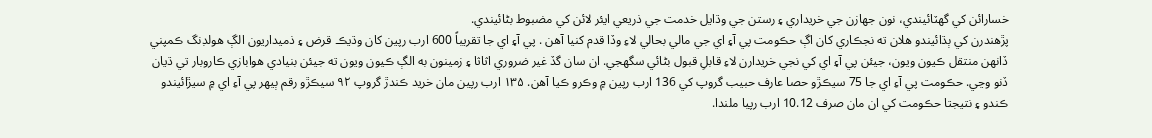خسارائن کي گهٽائيندي، نون جهازن جي خريداري ۽ رستن جي وڌايل خدمت جي ذريعي ايئر لائن کي مضبوط بڻائيندي.
پڙھندرن کي ٻڌائيندو ھلان ته نجڪاري کان اڳ حڪومت پي آ۽ اي جي مالي بحالي لاءِ وڏا قدم کنيا آھن . پي آ۽ اي جا تقريباً 600 ارب رپين کان وڌيڪ قرض ۽ ذميداريون الڳ هولڊنگ ڪمپني ڏانهن منتقل ڪيون ويون، جيئن پي آ۽ اي کي نجي خريدارن لاءِ قابلِ قبول بڻائي سگهجي. ان سان گڏ غير ضروري اثاثا ۽ زمينون به الڳ ڪيون ويون ته جيئن بنيادي هوابازي ڪاروبار تي ڌيان ڏنو وڃي. حڪومت پي آءِ اي جا 75 سيڪڙو حصا عارف حبيب گروپ کي 136 ارب رپين ۾ وڪرو ڪيا آهن. ۱۳۵ ارب رپين مان خريد ڪندڙ گروپ ۹۲ سيڪڙو رقم ٻيھر پي آءِ اي ۾ سيڙائيندو ڪندو ۽ نتيجتا حڪومت کي ان مان صرف 10.12 ارب رپيا ملندا.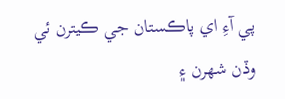پي آءِ اي پاڪستان جي ڪيترن ئي وڏن شهرن ۽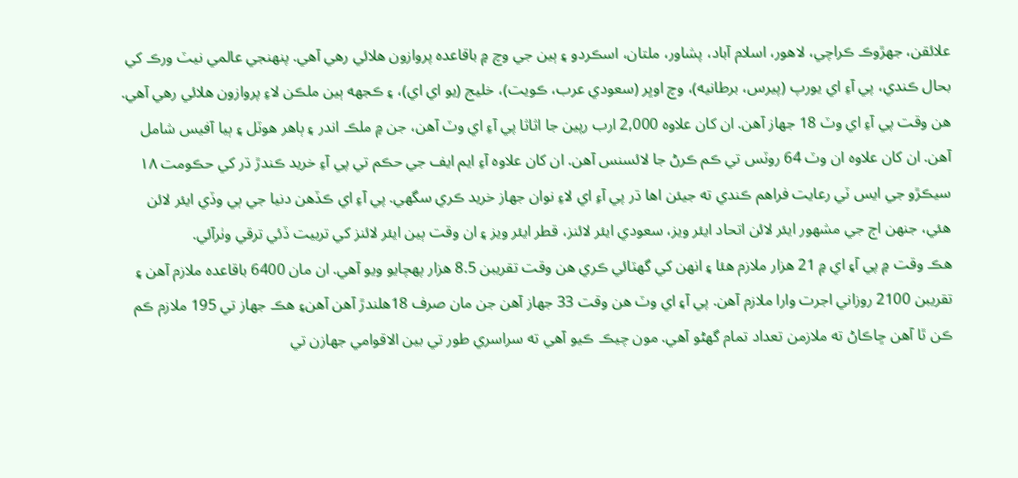علائقن، جهڙوڪ ڪراچي، لاهور، اسلام آباد، پشاور، ملتان، اسڪردو ۽ ٻين جي وچ ۾ باقاعده پروازون هلائي رهي آهي. پنهنجي عالمي نيٽ ورڪ کي بحال ڪندي، پي آءِ اي يورپ (پيرس، برطانيه)، وچ اوڀر (سعودي عرب، ڪويت)، خليج (يو اي اي)، ۽ ڪجهه ٻين ملڪن لاءِ پروازون هلائي رهي آهي. هن وقت پي آءِ اي وٽ 18 جهاز آهن. ان کان علاوه 2,000 ارب رپين جا اثاثا پي آءِ اي وٽ آهن، جن ۾ ملڪ اندر ۽ ٻاهر هوٽل ۽ ٻيا آفيس شامل آهن. ان کان علاوه ان وٽ 64 روٽس تي ڪم ڪرڻ جا لائسنس آهن. ان کان علاوه آءِ ايم ايف جي حڪم تي پي آءِ خريد ڪندڙ ڌر کي حڪومت ۱۸ سيڪڙو جي ايس ٽي رعايت فراهم ڪندي ته جيئن اها ڌر پي آءِ اي لاءِ نوان جهاز خريد ڪري سگهي. پي آءِ اي ڪڏهن دنيا جي ٻي وڏي ايئر لائن هئي، جنهن اڄ جي مشهور ايئر لائن اتحاد ايئر ويز، سعودي ايئر لائنز، قطر ايئر ويز ۽ ان وقت ٻين ايئر لائنز کي تربيت ڏئي ترقي وٺرآئي.
هڪ وقت ۾ پي آ۽ اي ۾ 21 هزار ملازم هئا ۽ انهن کي گھٽائي ڪري ھن وقت تقريبن 8.5 هزار پھچايو ويو آھي. ان مان 6400 باقاعده ملازم آهن ۽ تقريبن 2100 روزاني اجرت وارا ملازم آهن. پي آ۽ اي وٽ ھن وقت 33 جهاز آهن جن مان صرف 18ھلندڙ آھن آهن۽ ھڪ جهاز تي 195 ملازم ڪم ڪن ٿا آهن ڇاڪاڻ ته ملازمن تعداد تمام گهڻو آهي. مون چيڪ ڪيو آھي ته سراسري طور تي بين الاقوامي جهازن تي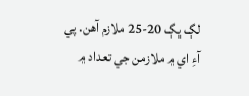لڳ ڀڳ 20-25 ملازم آهن. پي آءِ اي ۾ ملازمن جي تعداد ۾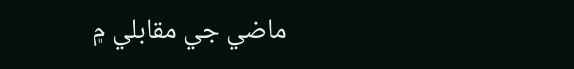ماضي جي مقابلي ۾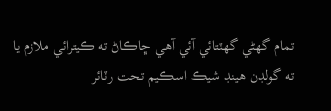تمام گهڻي گهٽتائي آئي آهي ڇاڪاڻ ته ڪيترائي ملازم يا ته گولڊن هينڊ شيڪ اسڪيم تحت رٽائر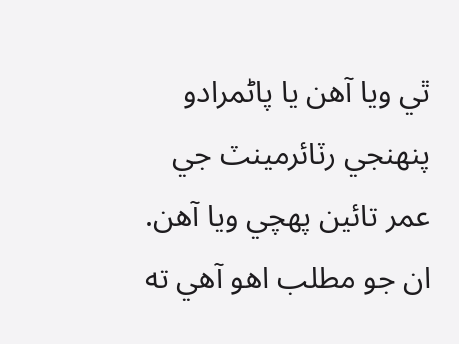ٿي ويا آهن يا پاڻمرادو پنهنجي رٽائرمينٽ جي عمر تائين پهچي ويا آهن. ان جو مطلب اهو آهي ته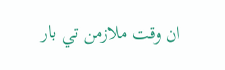ان وقت ملازمن تي بار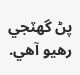پڻ گهٽجي رهيو آهي.